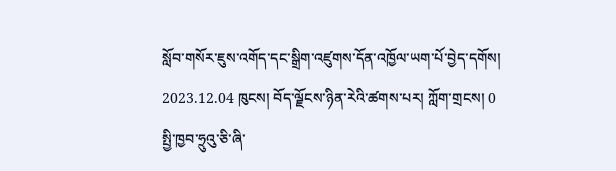སློབ་གསོར་ཇུས་འགོད་དང་སྒྲིག་འཛུགས་དོན་འཁྱོལ་ཡག་པོ་བྱེད་དགོས།
2023.12.04 ཁུངས། བོད་ལྗོངས་ཉིན་རེའི་ཚགས་པར། ཀློག་གྲངས། 0
སྤྱི་ཁྱབ་ཧྲུའུ་ཅི་ཞི་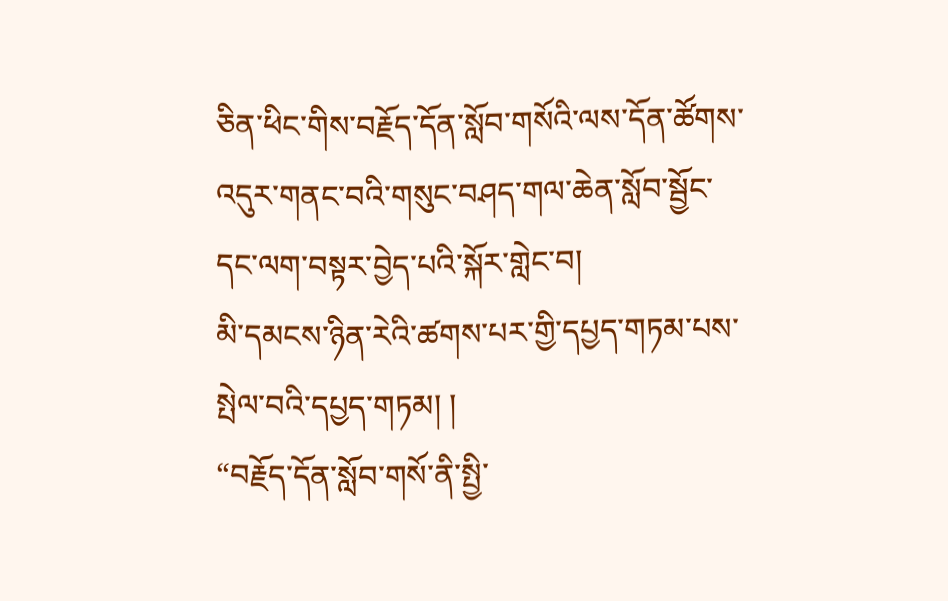ཅིན་ཕིང་གིས་བརྗོད་དོན་སློབ་གསོའི་ལས་དོན་ཚོགས་འདུར་གནང་བའི་གསུང་བཤད་གལ་ཆེན་སློབ་སྦྱོང་དང་ལག་བསྟར་བྱེད་པའི་སྐོར་གླེང་བ།
མི་དམངས་ཉིན་རེའི་ཚགས་པར་གྱི་དཔྱད་གཏམ་པས་སྤེལ་བའི་དཔྱད་གཏམ། །
“བརྗོད་དོན་སློབ་གསོ་ནི་སྤྱི་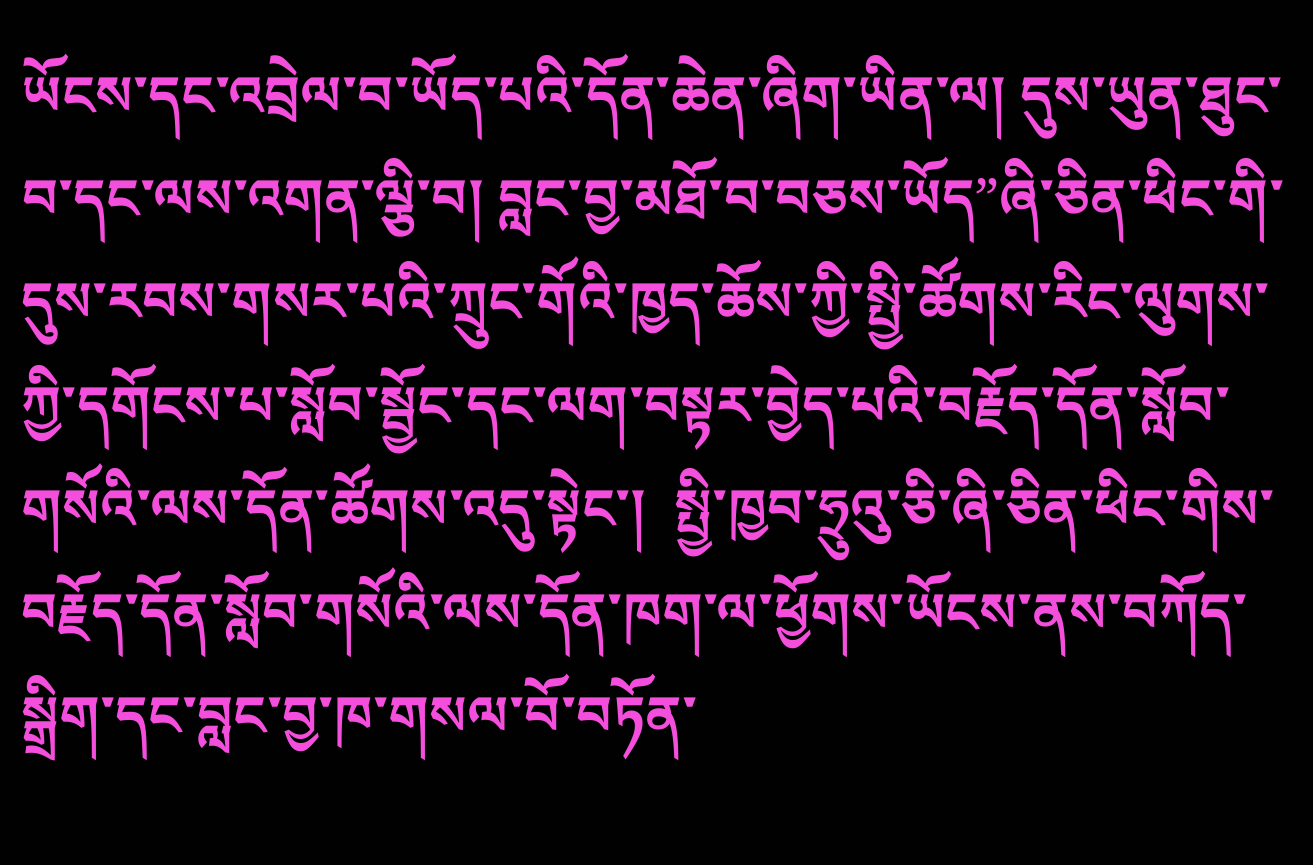ཡོངས་དང་འབྲེལ་བ་ཡོད་པའི་དོན་ཆེན་ཞིག་ཡིན་ལ། དུས་ཡུན་ཐུང་བ་དང་ལས་འགན་ལྕི་བ། བླང་བྱ་མཐོ་བ་བཅས་ཡོད”ཞི་ཅིན་ཕིང་གི་དུས་རབས་གསར་པའི་ཀྲུང་གོའི་ཁྱད་ཆོས་ཀྱི་སྤྱི་ཚོགས་རིང་ལུགས་ཀྱི་དགོངས་པ་སློབ་སྦྱོང་དང་ལག་བསྟར་བྱེད་པའི་བརྗོད་དོན་སློབ་གསོའི་ལས་དོན་ཚོགས་འདུ་སྟེང་།  སྤྱི་ཁྱབ་ཧྲུའུ་ཅི་ཞི་ཅིན་ཕིང་གིས་བརྗོད་དོན་སློབ་གསོའི་ལས་དོན་ཁག་ལ་ཕྱོགས་ཡོངས་ནས་བཀོད་སྒྲིག་དང་བླང་བྱ་ཁ་གསལ་བོ་བཏོན་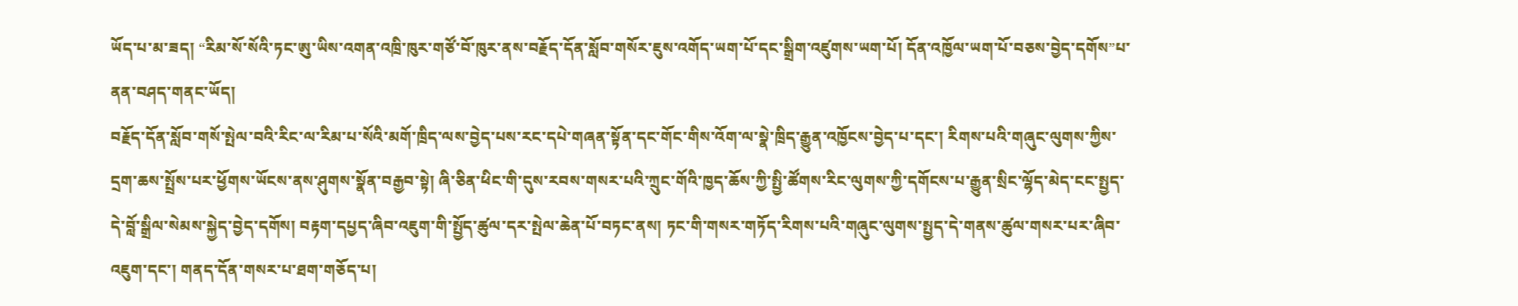ཡོད་པ་མ་ཟད། “རིམ་སོ་སོའི་ཏང་ཨུ་ཡིས་འགན་འཁྲི་ཁུར་གཙོ་བོ་ཁུར་ནས་བརྗོད་དོན་སློབ་གསོར་ཇུས་འགོད་ཡག་པོ་དང་སྒྲིག་འཛུགས་ཡག་པོ། དོན་འཁྱོལ་ཡག་པོ་བཅས་བྱེད་དགོས”པ་ནན་བཤད་གནང་ཡོད།
བརྗོད་དོན་སློབ་གསོ་སྤེལ་བའི་རིང་ལ་རིམ་པ་སོའི་མགོ་ཁྲིད་ལས་བྱེད་པས་རང་དཔེ་གཞན་སྟོན་དང་གོང་གིས་འོག་ལ་སྣེ་ཁྲིད་རྒྱུན་འཁྱོངས་བྱེད་པ་དང་། རིགས་པའི་གཞུང་ལུགས་ཀྱིས་དྲག་ཆས་སྤྲོས་པར་ཕྱོགས་ཡོངས་ནས་ཤུགས་སྣོན་བརྒྱབ་སྟེ། ཞི་ཅིན་ཕིང་གི་དུས་རབས་གསར་པའི་ཀྲུང་གོའི་ཁྱད་ཆོས་ཀྱི་སྤྱི་ཚོགས་རིང་ལུགས་ཀྱི་དགོངས་པ་རྒྱུན་སྲིང་ལྷོད་མེད་ངང་སྤྱད་དེ་བློ་སྒྲིལ་སེམས་སྐྱེད་བྱེད་དགོས། བརྟག་དཔྱད་ཞིབ་འཇུག་གི་སྤྱོད་ཚུལ་དར་སྤེལ་ཆེན་པོ་བཏང་ནས། ཏང་གི་གསར་གཏོད་རིགས་པའི་གཞུང་ལུགས་སྤྱད་དེ་གནས་ཚུལ་གསར་པར་ཞིབ་འཇུག་དང་། གནད་དོན་གསར་པ་ཐག་གཅོད་པ།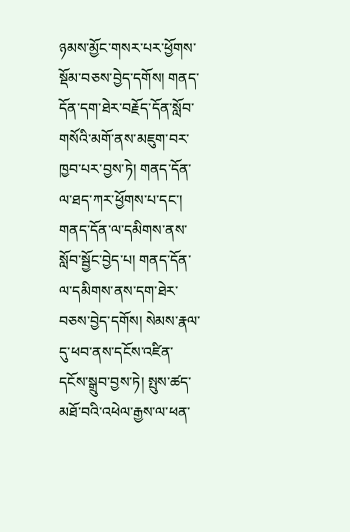ཉམས་མྱོང་གསར་པར་ཕྱོགས་སྡོམ་བཅས་བྱེད་དགོས། གནད་དོན་དག་ཐེར་བརྗོད་དོན་སློབ་གསོའི་མགོ་ནས་མཇུག་བར་ཁྱབ་པར་བྱས་ཏེ། གནད་དོན་ལ་ཐད་ཀར་ཕྱོགས་པ་དང་། གནད་དོན་ལ་དམིགས་ནས་སློབ་སྦྱོང་བྱེད་པ། གནད་དོན་ལ་དམིགས་ནས་དག་ཐེར་བཅས་བྱེད་དགོས། སེམས་རྣལ་དུ་ཕབ་ནས་དངོས་འཛིན་དངོས་སྒྲུབ་བྱས་ཏེ། སྤུས་ཚད་མཐོ་བའི་འཕེལ་རྒྱས་ལ་ཕན་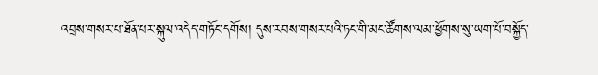འབྲས་གསར་པ་ཐོན་པར་སྐུལ་འདེད་གཏོང་དགོས། དུས་རབས་གསར་པའི་ཏང་གི་མང་ཚོགས་ལམ་ཕྱོགས་སུ་ཡག་པོ་བསྐྱོད་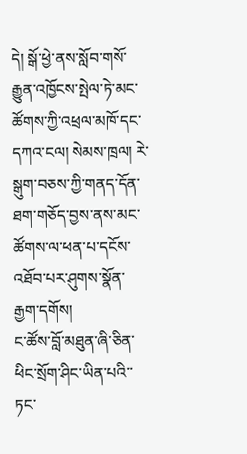དེ། སྒོ་ཕྱེ་ནས་སློབ་གསོ་རྒྱུན་འཁྱོངས་སྤེལ་ཏེ་མང་ཚོགས་ཀྱི་འཕྲལ་མཁོ་དང་དཀའ་ངལ། སེམས་ཁྲལ། རེ་སྒུག་བཅས་ཀྱི་གནད་དོན་ཐག་གཅོད་བྱས་ནས་མང་ཚོགས་ལ་ཕན་པ་དངོས་འཐོབ་པར་ཤུགས་སྣོན་རྒྱག་དགོས།
ང་ཚོས་བློ་མཐུན་ཞི་ཅིན་ཕིང་སྲོག་ཤིང་ཡིན་པའི་་ཏང་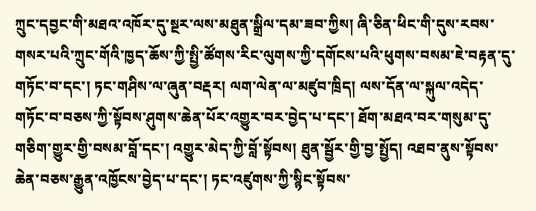ཀྲུང་དབྱང་གི་མཐའ་འཁོར་དུ་སྔར་ལས་མཐུན་སྒྲིལ་དམ་ཟབ་ཀྱིས། ཞི་ཅིན་ཕིང་གི་དུས་རབས་གསར་པའི་ཀྲུང་གོའི་ཁྱད་ཆོས་ཀྱི་སྤྱི་ཚོགས་རིང་ལུགས་ཀྱི་དགོངས་པའི་ཕུགས་བསམ་ཇེ་བརྟན་དུ་གཏོང་བ་དང་། ཏང་གཤིས་ལ་ཞུན་བརྡར། ལག་ལེན་ལ་མཛུབ་ཁྲིད། ལས་དོན་ལ་སྐུལ་འདེད་གཏོང་བ་བཅས་ཀྱི་སྟོབས་ཤུགས་ཆེན་པོར་འགྱུར་བར་བྱེད་པ་དང་། ཐོག་མཐའ་བར་གསུམ་དུ་གཅིག་གྱུར་གྱི་བསམ་བློ་དང་། འགྱུར་མེད་ཀྱི་བློ་སྟོབས། ཐུན་སྦྱོར་གྱི་བྱ་སྤྱོད། འཐབ་ནུས་སྟོབས་ཆེན་བཅས་རྒྱུན་འཁྱོངས་བྱེད་པ་དང་། ཏང་འཛུགས་ཀྱི་སྙིང་སྟོབས་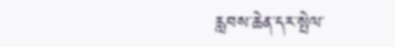རླབས་ཆེན་དར་སྤེལ་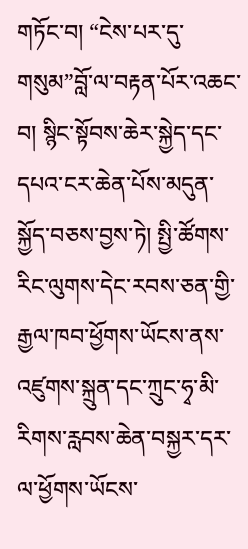གཏོང་བ། “ངེས་པར་དུ་གསུམ”བློ་ལ་བརྟན་པོར་འཆང་བ། སྙིང་སྟོབས་ཆེར་སྐྱེད་དང་དཔའ་ངར་ཆེན་པོས་མདུན་སྐྱོད་བཅས་བྱས་ཏེ། སྤྱི་ཚོགས་རིང་ལུགས་དེང་རབས་ཅན་གྱི་རྒྱལ་ཁབ་ཕྱོགས་ཡོངས་ནས་འཛུགས་སྐྲུན་དང་ཀྲུང་ཧྭ་མི་རིགས་རླབས་ཆེན་བསྐྱར་དར་ལ་ཕྱོགས་ཡོངས་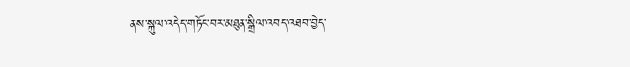ནས་སྐུལ་འདེད་གཏོང་བར་མཐུན་སྒྲིལ་འབད་འཐབ་བྱེད་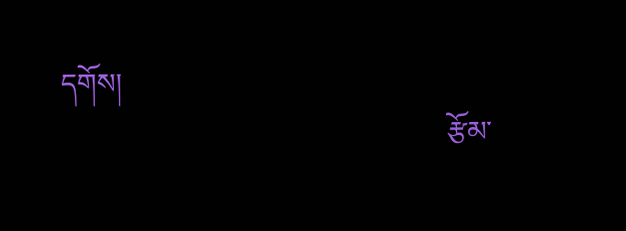དགོས།
                                                     རྩོམ་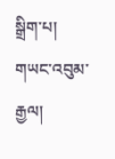སྒྲིག་པ། གཡང་འབུམ་རྒྱལ།